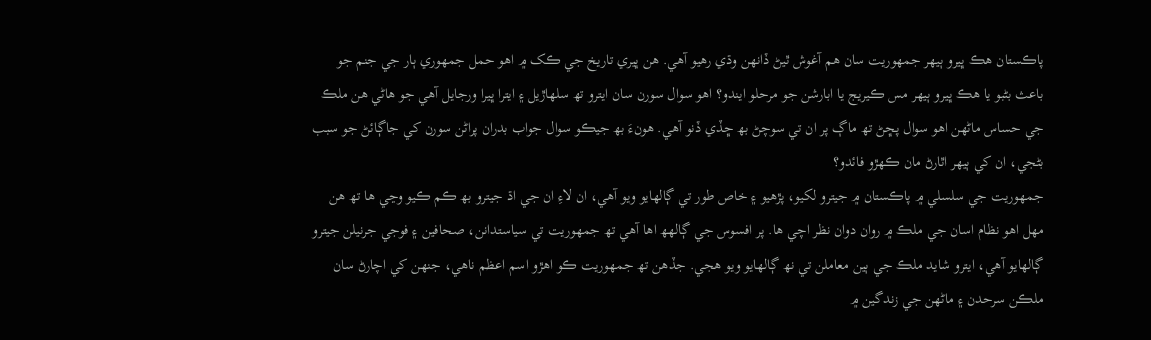پاڪستان ھڪ ڀيرو ٻيھر جمھوريت سان ھم آغوش ٿيڻ ڏانهن وڌي رھيو آھي. ھن ڀيري تاريخ جي ڪک ۾ اھو حمل جمھوري ٻار جي جنم جو باعث بڻبو يا ھڪ ڀيرو ٻيھر مس ڪيريج يا ابارشن جو مرحلو ايندو؟ اھو سوال سورن سان ايترو تھ سلھاڙيل ۽ ايترا ڀيرا ورجايل آھي جو ھاڻي ھن ملڪ جي حساس ماڻھن اھو سوال پڇڻ تھ ماڳ پر ان تي سوچڻ بھ ڇڏي ڏنو آھي. ھونءَ بھ جيڪو سوال جواب بدران پراڻن سورن کي جاڳائڻ جو سبب بڻجي، ان کي ٻيھر اٿارڻ مان ڪھڙو فائدو؟
جمھوريت جي سلسلي ۾ پاڪستان ۾ جيترو لکيو، پڙھيو ۽ خاص طور تي ڳالھايو ويو آھي، ان لاءِ ان جي اڌ جيترو بھ ڪم ڪيو وڃي ھا تھ ھن مھل اھو نظام اسان جي ملڪ ۾ روان دوان نظر اچي ھا. پر افسوس جي ڳالھھ اھا آھي تھ جمھوريت تي سياستدانن، صحافين ۽ فوجي جرنيلن جيترو ڳالھايو آھي، ايترو شايد ملڪ جي ٻين معاملن تي نھ ڳالھايو ويو ھجي. جڏھن تھ جمھوريت ڪو اھڙو اسم اعظم ناھي، جنھن کي اچارڻ سان ملڪن سرحدن ۽ ماڻھن جي زندگين ۾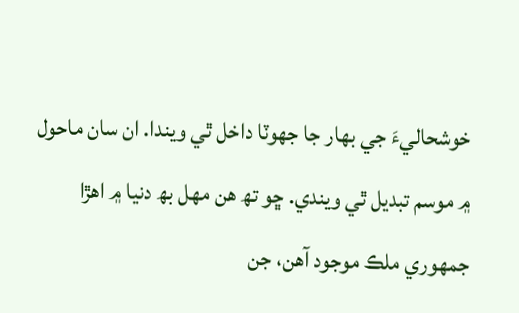خوشحاليءَ جي بھار جا جھوٽا داخل ٿي ويندا. ان سان ماحول ۾ موسم تبديل ٿي ويندي. ڇو تھ ھن مھل بھ دنيا ۾ اھڙا جمھوري ملڪ موجود آھن، جن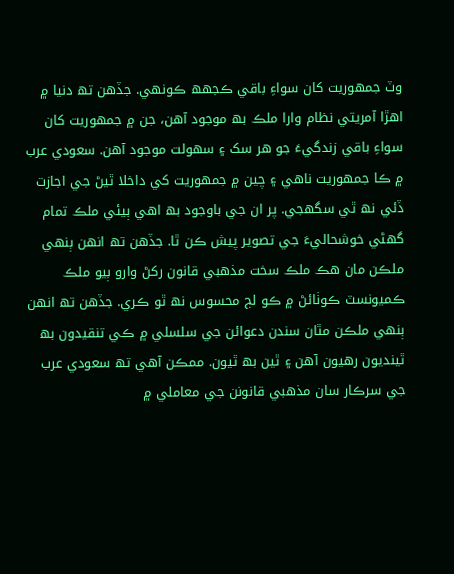وٽ جمھوريت کان سواءِ باقي ڪجھھ ڪونھي. جڏھن تھ دنيا ۾ اھڙا آمريتي نظام وارا ملڪ بھ موجود آھن، جن ۾ جمھوريت کان سواءِ باقي زندگيءَ جو ھر سک ۽ سھولت موجود آھن. سعودي عرب ۾ ڪا جمھوريت ناھي ۽ چين ۾ جمھوريت کي داخلا ٿيڻ جي اجازت ڏئي نھ ٿي سگھجي. پر ان جي باوجود بھ اھي ٻيئي ملڪ تمام گھڻي خوشحاليءَ جي تصوير پيش ڪن ٿا. جڏھن تھ انھن ٻنھي ملڪن مان ھڪ ملڪ سخت مذھبي قانون رکڻ وارو ٻيو ملڪ ڪميونسٽ ڪوٺائڻ ۾ ڪو لڄ محسوس نھ ٿو ڪري. جڏھن تھ انھن ٻنھي ملڪن مٿان سندن دعوائن جي سلسلي ۾ ڪي تنقيدون بھ ٿينديون رھيون آھن ۽ ٿين بھ ٿيون. ممڪن آھي تھ سعودي عرب جي سرڪار سان مذھبي قانونن جي معاملي ۾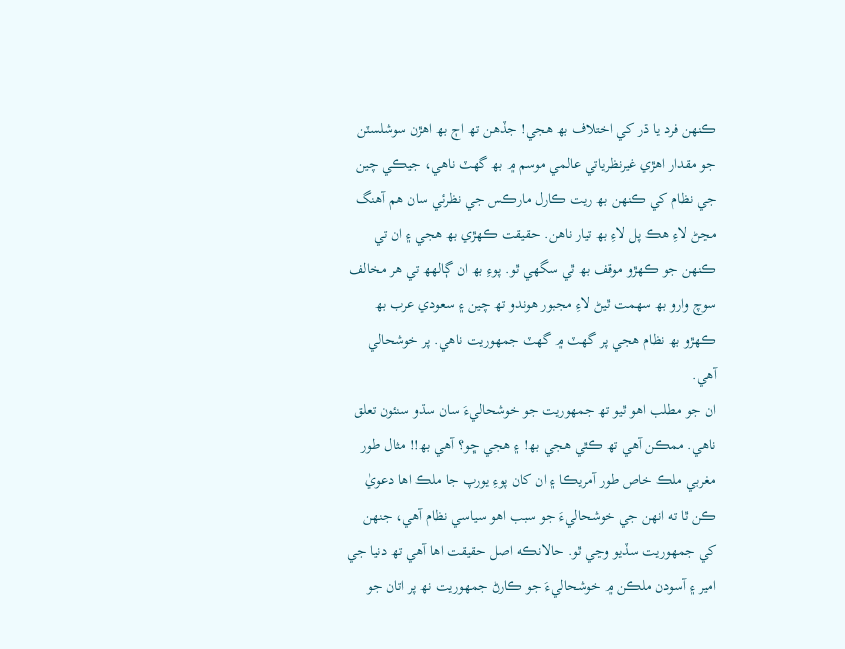ڪنھن فرد يا ڌر کي اختلاف بھ ھجي! جڏھن تھ اڄ بھ اھڙن سوشلسٽن جو مقدار اھڙي غيرنظرياتي عالمي موسم ۾ بھ گھٽ ناھي، جيڪي چين جي نظام کي ڪنھن بھ ريت ڪارل مارڪس جي نظرئي سان ھم آھنگ مڃڻ لاءِ ھڪ پل لاءِ بھ تيار ناھن. حقيقت ڪھڙي بھ ھجي ۽ ان تي ڪنھن جو ڪھڙو موقف بھ ٿي سگھي ٿو. پوءِ بھ ان ڳالھھ تي ھر مخالف سوچ وارو بھ سھمت ٿيڻ لاءِ مجبور ھوندو تھ چين ۽ سعودي عرب بھ ڪھڙو بھ نظام ھجي پر گھٽ ۾ گھٽ جمھوريت ناھي. پر خوشحالي آھي.
ان جو مطلب اھو ٿيو تھ جمھوريت جو خوشحاليءَ سان سڌو سنئون تعلق ناھي. ممڪن آھي تھ ڪٿي ھجي بھ! ۽ ھجي ڇو؟ آھي بھ!! مثال طور مغربي ملڪ خاص طور آمريڪا ۽ ان کان پوءِ يورپ جا ملڪ اھا دعويٰ ڪن ٿا ته انھن جي خوشحاليءَ جو سبب اھو سياسي نظام آھي، جنھن کي جمھوريت سڏيو وڃي ٿو. حالانڪه اصل حقيقت اھا آھي تھ دنيا جي امير ۽ آسودن ملڪن ۾ خوشحاليءَ جو ڪارڻ جمھوريت نھ پر اتان جو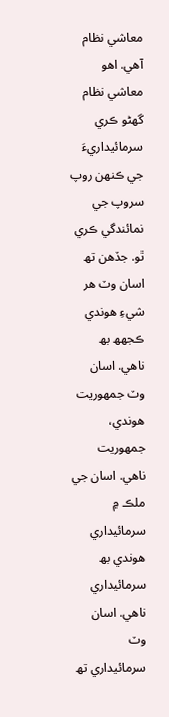معاشي نظام آھي. اھو معاشي نظام گھڻو ڪري سرمائيداريءَ جي ڪنھن روپ سروپ جي نمائندگي ڪري ٿو. جڏھن تھ اسان وٽ ھر شيءِ ھوندي ڪجھھ بھ ناھي. اسان وٽ جمھوريت ھوندي، جمھوريت ناھي. اسان جي ملڪ ۾ سرمائيداري ھوندي بھ سرمائيداري ناھي. اسان وٽ سرمائيداري تھ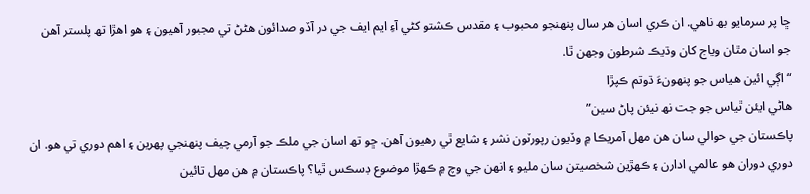ڇا پر سرمايو بھ ناھي. ان ڪري اسان ھر سال پنھنجو محبوب ۽ مقدس ڪشتو کڻي آءِ ايم ايف جي در آڏو صدائون ھڻڻ تي مجبور آھيون ۽ ھو اھڙا تھ پلستر آھن جو اسان مٿان وياج کان وڌيڪ شرطون وجھن ٿا.
“اڳي ائين ھياس جو پنھونءَ ڌوتم ڪپڙا
ھاڻي ايئن ٿياس جو جت نھ نيئن پاڻ سين”
پاڪستان جي حوالي سان ھن مھل آمريڪا ۾ وڏيون رپورٽون نشر ۽ شايع ٿي رھيون آھن. ڇو تھ اسان جي ملڪ جو آرمي چيف پنھنجي پھرين ۽ اھم دوري تي ھو. ان دوري دوران ھو عالمي ادارن ۽ ڪھڙين شخصيتن سان مليو ۽ انھن جي وچ ۾ ڪھڙا موضوع ڊسڪس ٿيا؟ پاڪستان ۾ ھن مھل تائين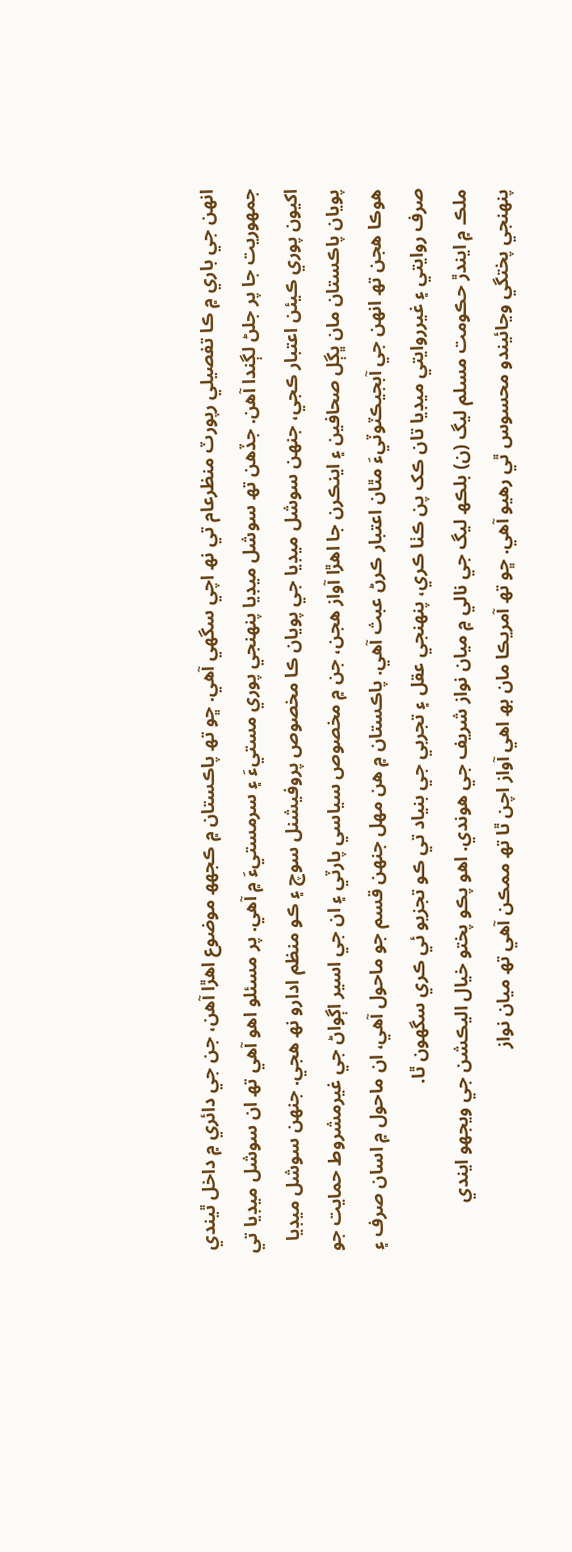انھن جي باري ۾ ڪا تفصيلي رپورٽ منظرعام تي نھ اچي سگھي آھي. ڇو تھ پاڪستان ۾ ڪجھھ موضوع اھڙا آھن، جن جي دائري ۾ داخل ٿيندي جمھوريت جا پر جلڻ لڳندا آھن. جڏھن تھ سوشل ميڊيا پنھنجي پوري مستيءَ ۽ سرمستيءَ ۾ آھي. پر مسئلو اھو آھي تھ ان سوشل ميڊيا تي اکيون پوري ڪيئن اعتبار ڪجي، جنھن سوشل ميڊيا جي پويان ڪا مخصوص پروفيشنل سوچ ۽ ڪو منظم ادارو نھ ھجي. جنھن سوشل ميڊيا پويان پاڪستان مان ڀڳل صحافين ۽ اينڪرن جا اھڙا آواز ھجن، جن ۾ مخصوص سياسي پارٽي ۽ ان جي اسير اڳواڻ جي غيرمشروط حمايت جو ھوڪا ھجن تھ انھن جي آبجيڪٽوٽيءَ مٿان اعتبار ڪرڻ عبث آھي. پاڪستان ۾ ھن مھل جنھن قسم جو ماحول آھي، ان ماحول ۾ اسان صرف ۽ صرف روايتي ۽ غيرروايتي ميڊيا تان ڪک پن ڪٺا ڪري، پنھنجي عقل ۽ تجربي جي بنياد تي ڪو تجزيو ئي ڪري سگھون ٿا.
ملڪ ۾ ايندڙ حڪومت مسلم ليگ (ن) بلڪھ ليگ جي نالي ۾ ميان نواز شريف جي ھوندي. اھو پڪو پختو خيال اليڪشن جي ويجھو ايندي پنھنجي پختگي وڃائيندو محسوس ٿي رھيو آھي. ڇو تھ آمريڪا مان بھ اھي آواز اچن ٿا تھ ممڪن آھي تھ ميان نواز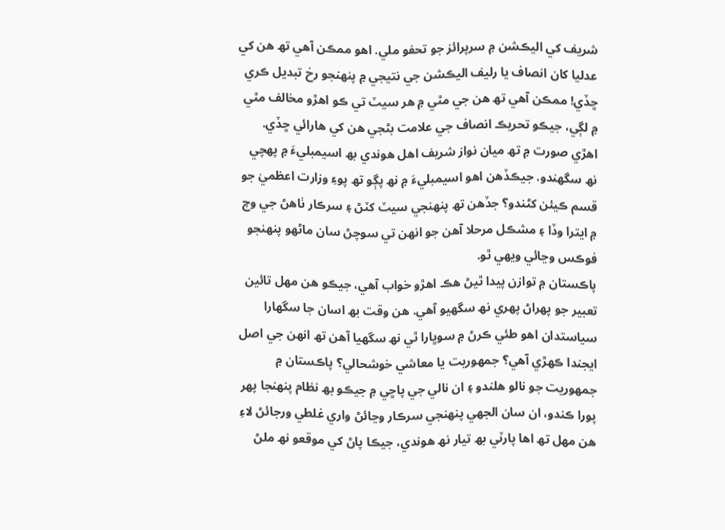شريف کي اليڪشن ۾ سرپرائز جو تحفو ملي. اھو ممڪن آھي تھ ھن کي عدليا کان انصاف يا رليف اليڪشن جي نتيجي ۾ پنھنجو رخ تبديل ڪري ڇڏي! ممڪن آھي تھ ھن جي مٿي ۾ ھر سيٽ تي ڪو اھڙو مخالف مٿي ۾ لڳي، جيڪو تحريڪ انصاف جي علامت بڻجي ھن کي ھارائي ڇڏي. اھڙي صورت ۾ تھ ميان نواز شريف اھل ھوندي بھ اسيمبليءَ ۾ پھچي نھ سگھندو. جيڪڏھن اھو اسيمبليءَ ۾ نھ پڳو تھ پوءِ وزارت اعظميٰ جو قسم ڪيئن کڻندو؟ جڏھن تھ پنھنجي سيٽ کٽڻ ۽ سرڪار ٺاھڻ جي وچ ۾ ايترا وڏا ۽ مشڪل مرحلا آھن جو انھن تي سوچڻ سان ماڻھو پنھنجو فوڪس وڃائي ويھي ٿو.
پاڪستان ۾ توازن پيدا ٿيڻ ھڪ اھڙو خواب آھي، جيڪو ھن مھل تائين تعبير جو پھراڻ پھري نھ سگھيو آھي. ھن وقت بھ اسان جا سگھارا سياستدان اھو طئي ڪرڻ ۾ سوڀارا ٿي نھ سگھيا آھن تھ انھن جي اصل ايجندا ڪھڙي آھي؟ جمھوريت يا معاشي خوشحالي؟ پاڪستان ۾ جمھوريت جو نالو ھلندو ۽ ان نالي جي پاڇي ۾ جيڪو بھ نظام پنھنجا پھر پورا ڪندو، ان سان الجھي پنھنجي سرڪار وڃائڻ واري غلطي ورجائڻ لاءِ ھن مھل تھ اھا پارٽي بھ تيار نھ ھوندي، جيڪا پاڻ کي موقعو نھ ملڻ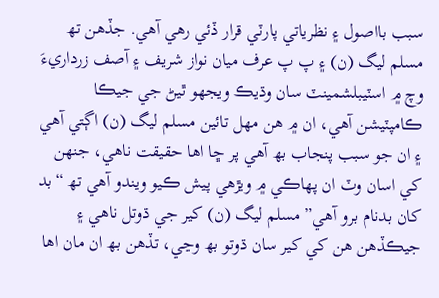سبب بااصول ۽ نظرياتي پارٽي قرار ڏئي رھي آھي. جڏھن تھ مسلم ليگ (ن) ۽ پ پ عرف ميان نواز شريف ۽ آصف زرداريءَ وچ ۾ اسٽيبلشمينٽ سان وڌيڪ ويجھو ٿيڻ جي جيڪا ڪامپٽيشن آھي، ان ۾ ھن مھل تائين مسلم ليگ (ن) اڳتي آھي ۽ ان جو سبب پنجاب بھ آھي پر ڇا اھا حقيقت ناھي، جنھن کي اسان وٽ ان پھاڪي ۾ ويڙھي پيش ڪيو ويندو آھي تھ “بد کان بدنام برو آھي” مسلم ليگ (ن) کير جي ڌوتل ناھي ۽ جيڪڏھن ھن کي کير سان ڌوتو بھ وڃي، تڏھن بھ ان مان اھا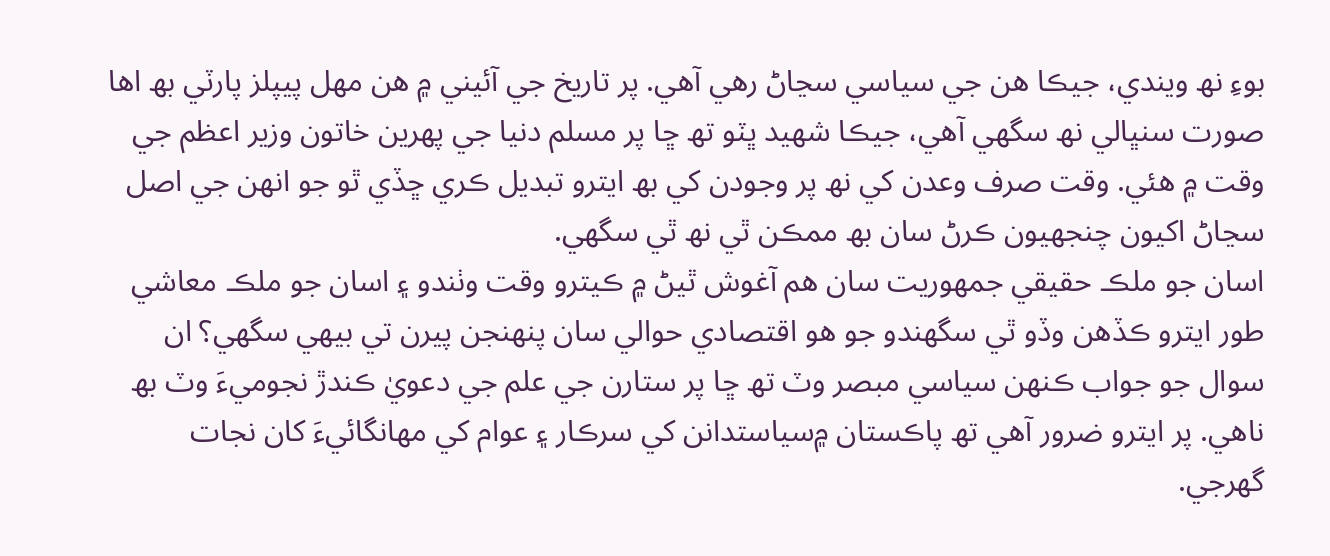بوءِ نھ ويندي، جيڪا ھن جي سياسي سڃاڻ رھي آھي. پر تاريخ جي آئيني ۾ ھن مھل پيپلز پارٽي بھ اھا صورت سنڀالي نھ سگھي آھي، جيڪا شھيد ڀٽو تھ ڇا پر مسلم دنيا جي پھرين خاتون وزير اعظم جي وقت ۾ ھئي. وقت صرف وعدن کي نھ پر وجودن کي بھ ايترو تبديل ڪري ڇڏي ٿو جو انھن جي اصل سڃاڻ اکيون چنجھيون ڪرڻ سان بھ ممڪن ٿي نھ ٿي سگھي.
اسان جو ملڪ حقيقي جمھوريت سان ھم آغوش ٿيڻ ۾ ڪيترو وقت وٺندو ۽ اسان جو ملڪ معاشي طور ايترو ڪڏھن وڏو ٿي سگھندو جو ھو اقتصادي حوالي سان پنھنجن پيرن تي بيھي سگھي؟ ان سوال جو جواب ڪنھن سياسي مبصر وٽ تھ ڇا پر ستارن جي علم جي دعويٰ ڪندڙ نجوميءَ وٽ بھ ناھي. پر ايترو ضرور آھي تھ پاڪستان ۾سياستدانن کي سرڪار ۽ عوام کي مھانگائيءَ کان نجات گھرجي.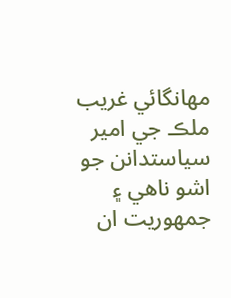مھانگائي غريب ملڪ جي امير سياستدانن جو اشو ناھي ۽ جمھوريت ان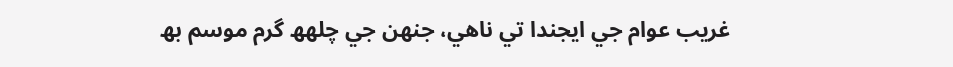غريب عوام جي ايجندا تي ناھي، جنھن جي چلھھ گرم موسم بھ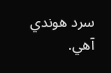سرد ھوندي آھي.